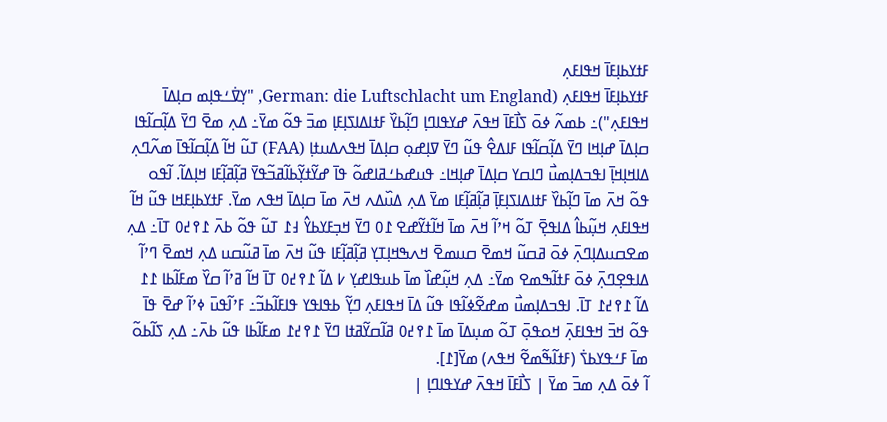ߓߙߌߕߊ߲ߓߊ߫ ߞߟߊߓߍ߲
ߓߙߌߕߊ߲ߓߊ߫ ߞߟߊߓߍ߲ (German: die Luftschlacht um England, "ߌ߲ߜ߭ߑߟߊ߲ߘ ߛߊ߲ߡߊ߫ ߞߟߊߓߍ߲")߸ ߕߘߍ߬ ߦߋ߫ ߖߊ߯ߓߊ߫ ߞߟߍ߫ ߝߌߟߊߣߊ߲ ߣߊ߲߬ߕߌ߰ ߓߙߊߡߊߖߊ߲ߓߊ߲ ߘߏ߫ ߟߋ߬ ߘߌ߫߸ ߡߍ߲ ߘߐ߫ ߣߌ߫ ߡߊ߲߬ߛߊ߬ߟߊ ߛߊ߲ߡߊ߫ ߝߊ߲ߞߊ ߣߌ߫ ߡߊ߲߬ߛߊ߬ߟߊ ߓߊߡߐ߮ ߟߎ߬ ߣߌ߫ ߜߊ߲ߝߋ߲ ߛߊ߲ߡߊ߫ ߞߟߍߡߎߙߊ߲ (FAA) ߠߎ߬ ߞߊ߬ ߡߊ߲߬ߛߊ߬ߟߊ߫ ߘߍ߬ߣߍ߲ ߡߊߞߊ߲ߞߊ߲߫ ߊߟߏߡߊ߲ߘߎ߯ ߣߊߛߌ ߛߊ߲ߡߊ߫ ߝߊ߲ߞߊ߸ ߟߎߝߕߑߥߊߝߋ߬ ߟߊ߫ ߝߌ߬ߙߌ߲߬ߕߊ߬ߥߏ߬ߟߌ߫ ߥߊ߲߬ߥߊ߲߬ߓߊ ߞߊ߲ߡߊ߬. ߊ߬ߟߋ ߟߋ߬ ߞߍ߫ ߘߊ߫ ߣߊ߲߬ߕߌ߰ ߓߙߊߡߊߖߊ߲ߓߊ߲߫ ߥߊ߲߬ߥߊ߲߬ߓߊ ߘߌ߫ ߡߍ߲ ߡߎ߰ߡߍ ߞߍ߫ ߘߊ߫ ߛߊ߲ߡߊ߫ ߞߟߍ ߘߌ߫. ߓߙߌߕߊ߲ߓߞߊ ߟߎ߬ ߞߊ߬ ߞߟߊߓߍ߲ ߞߎ߲߬ߕߊ߮ ߡߊߟߐ߲߫ ߠߋ߬ ߞߴߊ߬ ߞߍ߫ ߘߊ߫ ߞߊ߬ߙߌ߬ߝߐ ߁߀ ߣߌ߫ ߞߏ߲ߓߌߕߌ߮ ߃߁ ߠߎ߬ ߟߋ߬ ߕߍ߫ ߁߉߄߀ ߠߊ߫߸ ߡߍ߲ ߘߐߛߎߡߊ߲ߣߍ߲߫ ߦߋ߫ ߥߛߎ߬ ߞߘߐ߫ ߛߎߘߐ߫ ߞߍߒߞߊ߲ߠߌ߲ ߥߊ߲߬ߥߊ߲߬ߓߊ ߟߎ߬ ߞߍ߫ ߘߊ߫ ߥߎ߬ߛߎ ߡߍ߲ ߞߘߐ߫ ߣߴߊ߬ ߡߊߟߐ߲ߣߍ߲߫ ߦߋ߫ ߓߙߊ߬ߒߘߐ ߘߌ߫߸ ߡߍ߲ ߞߎ߲߬ߝߊ߰ ߘߊ߫ ߕߎߟߊߝߌ߲ ߇ ߡߊ߬ ߁߉߄߀ ߠߊ߫ ߞߊ߬ ߥߴߊ߬ ߛߌ߰ ߘߓߊ߬ߕߊ ߁߁ ߡߊ߬ ߁߉߄߁ ߠߊ߫. ߊߟߏߡߊ߲ߘߎ߯ ߘߝߐ߬ߦߊ߬ߟߊ ߟߎ߬ ߡߊ߫ ߞߟߊߓߍ߲ ߣߌ߲߬ ߕߟߊߟߌ ߟߊߓߊ߬ߕߏ߬߸ ߓߴߊ߬ߟߎ߫ ߦߴߊ߬ ߝߐ߫ ߟߊ߫ ߟߋ߬ ߞߏ߫ ߞߟߊߓߍ߲߫ ߞߋߟߋ߲߫ ߠߋ߬ ߘߎ߲ߡߊ߫ ߘߊ߫ ߁߉߄߀ ߥߊ߬ߛߌ߬ߥߙߊ ߣߌ߫ ߁߉߄߁ ߘߓߊ߬ߕߊ ߟߎ߬ ߕߍ߫߸ ߡߍ߲ ߖߊ߬ߕߋ߬ ߘߊ߫ ߓߑߟߌߕߖ߭ (ߓߙߊ߬ߒ߬ߘߐ߬ ߞߟߍ) ߘߌ߫[߁].
ߊ߬ ߦߋ߫ ߡߍ߲ ߘߏ߫ ߘߌ߫ | ߖߊ߯ߓߊ߫ ߞߟߍ߫ ߝߌߟߊߣߊ߲ |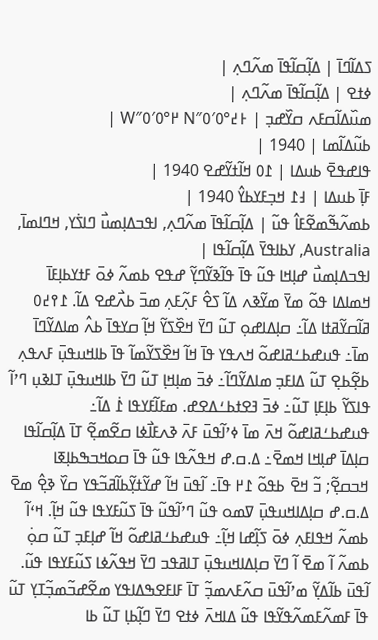ߖߡߊ߬ߣߊ߫ | ߡߊ߲߬ߛߊ߬ߟߊ߫ ߘߍ߬ߣߍ߲ |
ߦߙߐ | ߡߊ߲߬ߛߊ߬ߟߊ߫ ߘߍ߬ߣߍ߲ |
ߘߎ߰ߡߊ߬ߛߓߍ ߛߌ߰ߝߏ߲ | ߅߄°߀′߀″N ߂°߀′߀″W |
ߕߎ߬ߡߊ߬ߘߊ | 1940 |
ߟߊߝߟߐ߫ ߕߎߡߊ | ߁߀ ߞߊ߬ߙߌ߬ߝߐ 1940 |
ߓߊ߲߫ ߕߎߡߊ | ߃߁ ߞߏ߲ߓߌߕߌ߮ 1940 |
ߕߘߍ߬ߒ߬ߘߐ߬ߓߊ߮ ߟߎ߬ | ߡߊ߲߬ߛߊ߬ߟߊ߫ ߘߍ߬ߣߍ߲, ߊߟߏߡߊ߲ߘߎ߯ ߣߊߖ߭ߌ, ߞߣߊߘߊ߫, Australia, ߌߕߊߟߌ߫ ߡߊ߲߬ߛߊ߬ߟߊ |
ߊߟߏߡߊ߲ߘߎ߯ ߝߊ߲ߞߊ ߟߎ߬ ߟߊ߫ ߟߊ߬ߢߌ߬ߣߌ߲߬ ߝߟߐ ߕߘߍ߬ ߦߋ߫ ߓߙߌߕߊ߲ߓߊ߫ ߞߘߊߡߊ ߟߋ߬ ߘߌ߫ ߘߌ߬ߢߍ ߡߊ߬ ߖߐ߮ ߓߍ߲߬ߓߍ߲ ߘߏ߫ ߕߍ߯ߝߐ ߡߊ߬. ߁߉߄߀ ߥߊ߬ߛߌ߬ߥߙߊ ߡߊ߬߸ ߛߊ߲ߡߊߝߋ߲ ߠߎ߬ ߣߌ߫ ߞߐ߰ߖߌ߬ ߞߊ߲߬ ߛߌߟߊ߫ ߕߍ߮ ߘߊߡߌ߬ߣߊ߫ ߘߊ߫߸ ߟߎߝߕߑߥߊߝߋ߬ ߞߍߟߌ ߟߊ߫ ߞߊ߬ ߞߐ߰ߖߌ߬ߘߊ߬ ߟߊ߫ ߕߊߞߎߟߎ߲߫ ߓߍߟߍ߲ ߕߐ߲߬ߕߐ߲ ߠߎ߬ ߡߊߓߏ߲ ߘߊߡߌ߬ߣߊ߬߸ ߦߏ߫ ߘߊ߲ߞߊ߲ ߠߎ߬ ߣߌ߫ ߕߊߞߎߟߎ߲߫ ߠߊߢߎ߲ ߣߴߊ߬ ߟߊߖߌ߬ ߕߊ߲ߓߊ߲ ߠߎ߬߸ ߦߏ߫ ߔߐߙߕߑߡߐߝ. ߘߓߊ߬ߓߌߟߊ ߁߭ ߡߊ߬߸ ߟߎߝߕߑߥߊߝߋ߬ ߞߍ߫ ߘߊ߫ ߦߴߊ߬ߟߎ߫ ߓߍ߫ ߢߍߓߊ߯ߦߊ ߛߐ߬ߘߐ߲߬ ߠߊ߫ ߡߊ߲߬ߛߊ߬ߟߊ ߛߊ߲ߡߊ߫ ߝߊ߲ߞߊ ߞߘߐ߫߸ ߡ.ߛ.ߝ ߞߟߍ߬ߟߊ ߟߎ߬ ߟߊ߫ ߛߋߞߏߒߕߊ߲ߧߊ ߞߏߛߐ߲߬; ߏ߬ ߞߐ߫ ߕߟߋ߬ ߁߂ ߟߊ߫߸ ߊ߬ߟߎ߫ ߞߊ߬ ߝߌ߬ߙߌ߲߬ߕߊ߬ߥߏ߬ߟߌ ߛߌ߰ ߢߐ߲߮ ߘߐ߫ ߡ.ߛ.ߝ ߛߊ߲ߡߊߞߎߟߎ߲߫ ߜߘߋ ߟߎ߬ ߣߴߊ߬ߟߎ߬ ߟߊ߫ ߖߎ߬ߓߌߟߊ ߟߎ߬ ߞߊ߲߬. ߞߵߊ߬ ߕߘߍ߬ ߞߟߊߓߍ߲ ߦߋ߫ ߖߊ߲߬ߝߊ ߞߊ߲߬߸ ߟߎߝߕߑߥߊߝߋ߬ ߞߊ߬ ߝߊ߲ߓߏ߲ ߠߎ߬ ߛߋ߲߭ ߕߘߍ߬ ߊ߬ ߘߐ߫ ߊ߬ ߣߌ߫ ߛߊ߲ߡߊߞߎߟߎ߲߫ ߠߊߥߟߏ ߣߌ߫ ߞߟߍ߬ߦߊ ߖߎ߬ߓߌߟߊ ߟߎ߬. ߊ߬ߟߎ߫ ߕߊ߬ߡߌ߲߬ ߘߴߊ߬ߟߎ߫ ߛߍ߬ߓߍߘߏ߲߬ ߠߊ߫ ߓߊߓߐߒߡߊߟߌ ߘߐ߬ߝߏ߬ߘߏ߲߬ߠߌ߲ ߠߎ߬ ߟߊ߫ ߓߘߍ߬ߓߘߍ߬ߟߌ߬ߟߊ ߟߎ߬ ߡߊߞߍ߫ ߦߙߐ ߣߌ߫ ߣߊ߲߬ߕߊ߲ ߠߎ߬ ߕߊ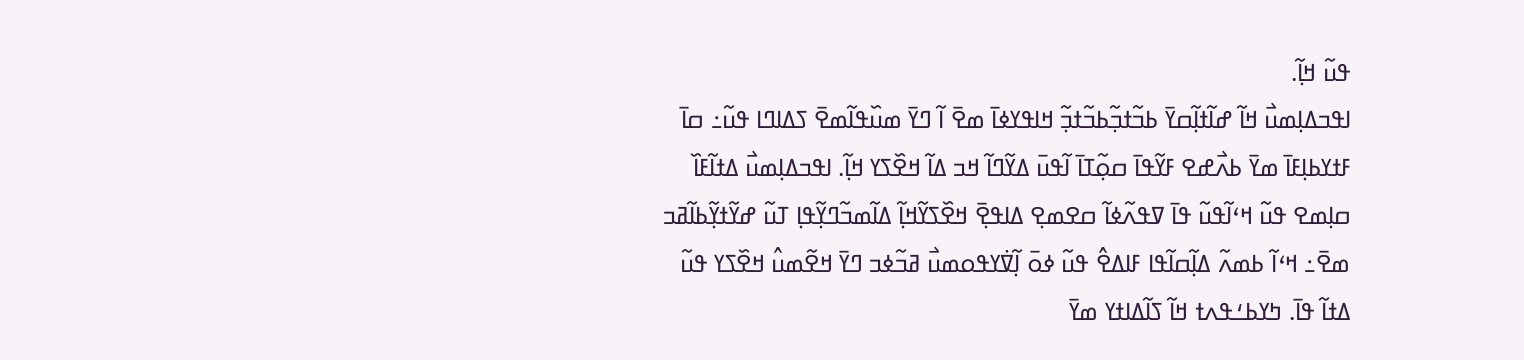ߟߎ߬ ߞߊ߲߬.
ߊߟߏߡߊ߲ߘߎ߯ ߞߊ߬ ߝߊ߬ߙߊ߲߬ߛߌ߫ ߕߏ߬ߙߏ߲߬ߕߏ߬ߙߏ߲߬ ߞߊߟߌߦߊ߫ ߘߐ߫ ߊ߬ ߣߌ߫ ߘߎ߰ߟߊ߬ߘߐ߫ ߖߡߊߣߊ ߟߎ߬߸ ߛߊ߫ ߓߙߌߕߊ߲ߓߊ߫ ߘߌ߫ ߕߍ߯ߝߐ ߓߌ߬ߟߊ߫ ߛߋ߲߬ߠߊ߫ ߊ߬ߟߎ߫ ߡߌ߬ߣߊ߬ ߞߏ ߡߊ߬ ߞߐ߰ߖߌ ߞߊ߲߬. ߊߟߏߡߊ߲ߘߎ߯ ߡߙߊ߬ߓߊ߰ ߛߊ߲ߘߐ ߟߎ߬ ߞߵߊ߬ߟߎ߬ ߟߊ߫ ߜߟߍ߬ߦߊ߬ ߛߐߘߐ߲ ߡߊߟߐ߲߫ ߞߐ߰ߖߌ߬ߞߊ߲߬ ߡߊ߬ߘߏ߬ߣߌ߲߬ߟߊ߲ ߠߎ߬ ߝߌ߬ߙߌ߲߬ߕߊ߬ߥߏ ߘߐ߫߸ ߞߵߊ߬ ߕߘߍ߬ ߡߊ߲߬ߛߊ߬ߟߊ ߓߊߡߐ߮ ߟߎ߬ ߦߋ߫ ߊ߲߬ߜ߭ߌߟߋߘߎ߯ ߥߏ߬ߦߏ ߣߌ߫ ߞߐ߬ߘߎ߮ ߞߐ߰ߖߌ ߟߎ߬ ߡߙߊ߬ ߟߊ߫. ߤߌߕߑߟߍߙ ߞߊ߬ ߖߊ߬ߡߊߙߌ ߘߌ߫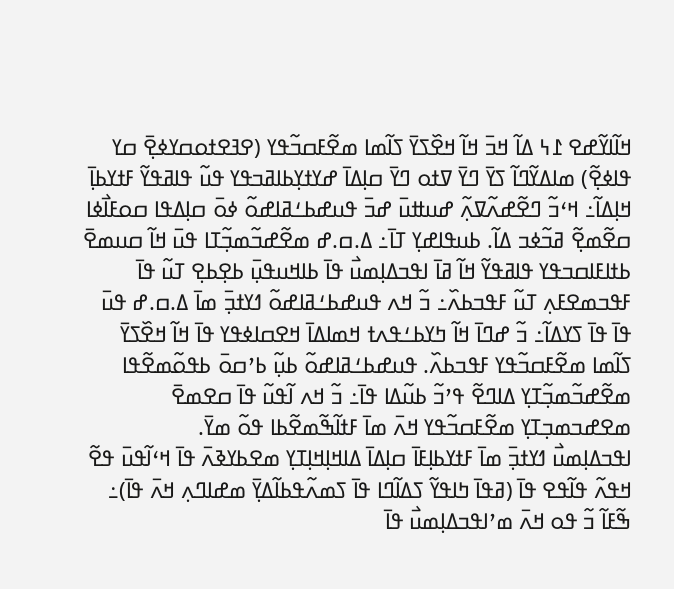ߞߊ߬ߊߌ߬ߝߐ ߁߆ ߡߊ߬ ߞߏ߫ ߞߊ߬ ߞߐ߰ߖߌ߫ ߖߊ߬ߘߊ ߘߐ߬ߓߛߏ߬ߟߌ (ߐߔߐߙߋߛߌߦߐ߲߫ ߛߌ ߟߊߦߐ߲߬) ߘߊߡߌ߬ߣߊ߬ ߖߌ߫ ߣߌ߫ ߜߙߋ ߣߌ߫ ߛߊ߲ߡߊ߫ ߝߌߙߌ߲ߕߊߥߏߟߌ ߟߎ߬ ߟߊߥߟߌ߬ ߓߙߌߕߊ߲߫ ߞߊ߲ߡߊ߬߸ ߞߵߏ߬ ߣߐ߬ߝߍ߬ߜߍ߲߬ ߝߎߚߎ߫ ߝߏ߫ ߟߎߝߕߑߥߊߝߋ߬ ߦߋ߫ ߛߊ߲ߡߟߊ ߛߋߓߊ߯ߦߊ ߛߐ߬ߘߐ߲߬ ߥߏ߬ߦߏ ߡߊ߬. ߕߎߟߊߝߌ߲ ߠߊ߫߸ ߡ.ߛ.ߝ ߘߐ߬ߝߏ߬ߘߏ߲߬ߠߊ ߟߎ߫ ߞߊ߬ ߛߎߘߐ߫ ߕߙߊߓߊߛߏߟߌ ߟߊߥߟߌ߬ ߞߊ߬ ߥߊ߫ ߊߟߏߡߊ߲ߘߎ߯ ߟߊ߫ ߕߊߞߎߟߎ߲߫ ߕߐ߲ߕߐ߲ ߠߎ߬ ߟߊ߫ ߓߟߏߘߐߓߍ߲ ߠߎ߬ ߓߟߏߕߍ߰߸ ߏ߬ ߞߍ ߟߎߝߕߑߥߊߝߋ߬ ߗߌߙߏ߲߫ ߘߊ߫ ߡ.ߛ.ߝ ߟߎ߫ ߟߊ߫ ߟߊ߫ ߖߌߡߊ߬߸ ߏ߬ ߝߣߊ߫ ߞߊ߬ ߤߌߕߑߟߍߙ ߞߘߊߡߊ߫ ߞߐߛߊߦߟߌ ߟߊ߫ ߞߊ߬ ߞߐ߰ߖߌ߫ ߖߊ߬ߘߊ ߘߐ߬ߓߛߏ߬ߟߌ ߓߟߏߕߍ߰. ߟߎߝߕߑߥߊߝߋ߬ ߕߎ߲߬ ߕߴߛߋ߫ ߕߟߋ߬ߘߐ߬ߟߊ ߘߐ߬ߝߏ߬ߘߏ߲߬ߠߌ߲ ߡߊߣߐ߬ ߟߴߏ߬ ߕߎ߬ߡߊ ߟߊ߫߸ ߏ߬ ߞߍ ߊ߬ߟߎ߬ ߟߊ߫ ߛߐߘߐ߫ ߘߐߝߏߘߏ߲ߠߌ߲ ߘߐ߬ߓߛߏ߬ߟߌ ߞߍ߫ ߘߊ߫ ߓߙߊ߬ߒ߬ߘߐ߬ߕߊ ߟߋ߬ ߘߌ߫.
ߊߟߏߡߊ߲ߘߎ߯ ߗߌߙߏ߲߫ ߘߊ߫ ߓߙߌߕߊ߲ߓߊ߫ ߛߊ߲ߡߊ߫ ߡߊߞߊ߲ߞߊ߲ߠߌ߲ ߘߐߕߌߢߍ߫ ߟߊ߫ ߞߵߊ߬ߟߎ߫ ߟߐ߬ ߞߟߍ߬ ߟߊ߬ߟߐ ߟߊ߫ (ߥߟߊ߫ ߤߊߟߌ߬ ߖߡߊ߬ߣߊ ߟߊ߫ ߖߘߍ߬ߟߕߊ߬ߡߌ߲߫ ߘߝߊߣߍ߲ ߞߍ߫ ߟߊ߫)߸ ߒ߬ߓߊ߬ ߏ߬ ߟߋ ߞߍ߫ ߘߴߊߟߏߡߊ߲ߘߎ߯ ߟߊ߫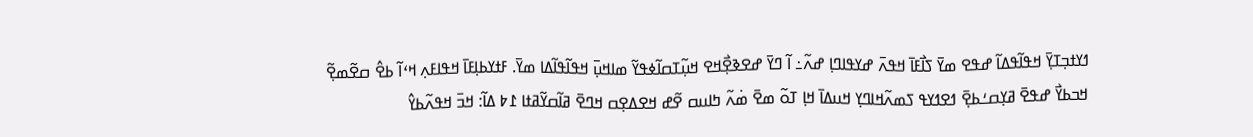ߗߌߙߏ߲ߠߌ߲߫ ߞߟߊ߬ߟߡߊ߬ ߝߟߐ ߘߌ߫ ߖߊ߯ߓߊ߫ ߞߟߍ߫ ߝߌߟߊߣߊ߲ ߝߍ߬߸ ߊ߬ ߣߌ߫ ߝߐߢߐ߲߯ߞߐ ߞߎ߲߬ߠߛߊ߬ߦߟߌ߬ ߘߊߞߎ߲߫ ߞߟߊ߬ߟߊ߬ߡߊ ߘߌ߫. ߓߙߌߕߊ߲ߓߊ߫ ߞߟߊߓߍ߲ ߞߵߊ߬ ߕߐ߮ ߛߐ߬ߘߐ߲߬ ߞߏߕߌ߯ ߝߟߐ߫ ߥߌ߲ߛߑߕߐ߲߫ ߗߐߗߌߟ ߖߘߍ߬ߞߊߣߌ߲ ߞߎߡߊ߫ ߞߊ߲ ߠߋ߬ ߘߐ߫ ߘ߭ߍ߬ ߤߊߎߛ ߐ߬ߝ ߞߐߡߐ߲ߛ ߞߣߐ߫ ߥߊ߬ߛߌ߬ߥߙߊ ߁߈ ߡߊ߬: ߞߏ߫ ߞߟߍ߬ߕߌ߮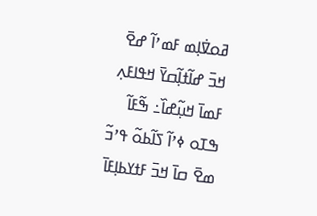ߥߋߜ߭ߊ߲ߘ ߓߘߴߊ߬ ߝߐ߫ ߞߏ߫ ߝߊ߬ߙߊ߲߬ߛߌ߫ ߞߟߊߓߍ߲ ߓߘߊ߫ ߞߎ߲߬ߝߊ߰߸ ߒ߬ߓߊ߬ ߒߠߋ ߦߴߊ߬ ߖߊ߬ߕߋ߬ ߟߴߏ߬ ߘߐ߫ ߛߊ߫ ߞߏ߫ ߓߙߌߕߊ߲ߓߊ߫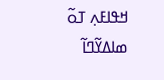ߞߟߊߓߍ߲ ߠߋ߬ ߘߊߡߌ߬ߣߊ߬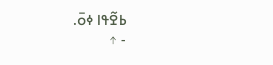ߕߐ߬ߟߊ ߦߋ߫.
- ↑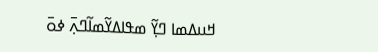ߞߎߡߘߊ ߣߌ߲߬ ߘߟߊߡߌ߬ߘߊ߬ߣߍ߲߫ ߦߋ߫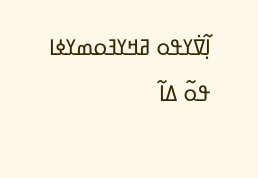ߊ߲߬ߜ߭ߌߟߋ ߥߞߌߔߋߘߌߦߊ ߟߋ߬ ߡߊ߬